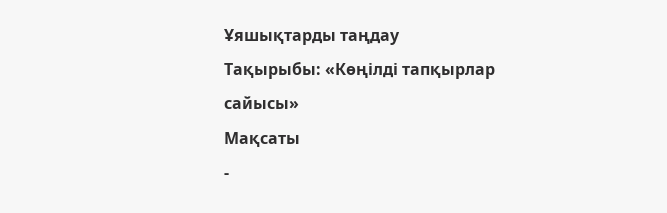Ұяшықтарды таңдау
Тақырыбы: «Көңілді тапқырлар сайысы»
Мақсаты
-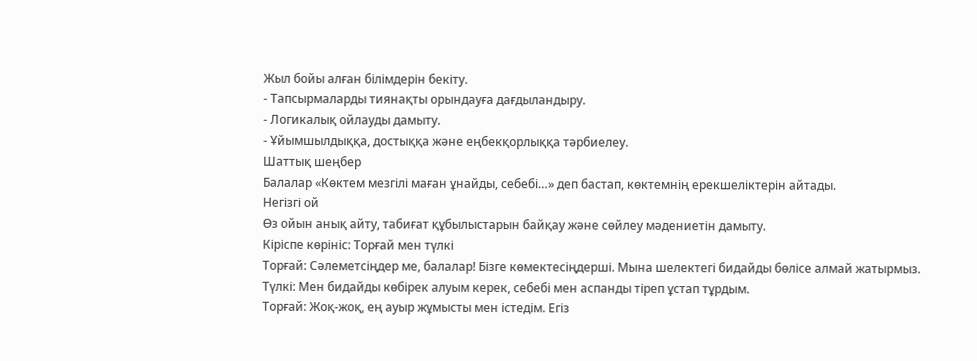Жыл бойы алған білімдерін бекіту.
- Тапсырмаларды тиянақты орындауға дағдыландыру.
- Логикалық ойлауды дамыту.
- Ұйымшылдыққа, достыққа және еңбекқорлыққа тәрбиелеу.
Шаттық шеңбер
Балалар «Көктем мезгілі маған ұнайды, себебі…» деп бастап, көктемнің ерекшеліктерін айтады.
Негізгі ой
Өз ойын анық айту, табиғат құбылыстарын байқау және сөйлеу мәдениетін дамыту.
Кіріспе көрініс: Торғай мен түлкі
Торғай: Сәлеметсіңдер ме, балалар! Бізге көмектесіңдерші. Мына шелектегі бидайды бөлісе алмай жатырмыз.
Түлкі: Мен бидайды көбірек алуым керек, себебі мен аспанды тіреп ұстап тұрдым.
Торғай: Жоқ-жоқ, ең ауыр жұмысты мен істедім. Егіз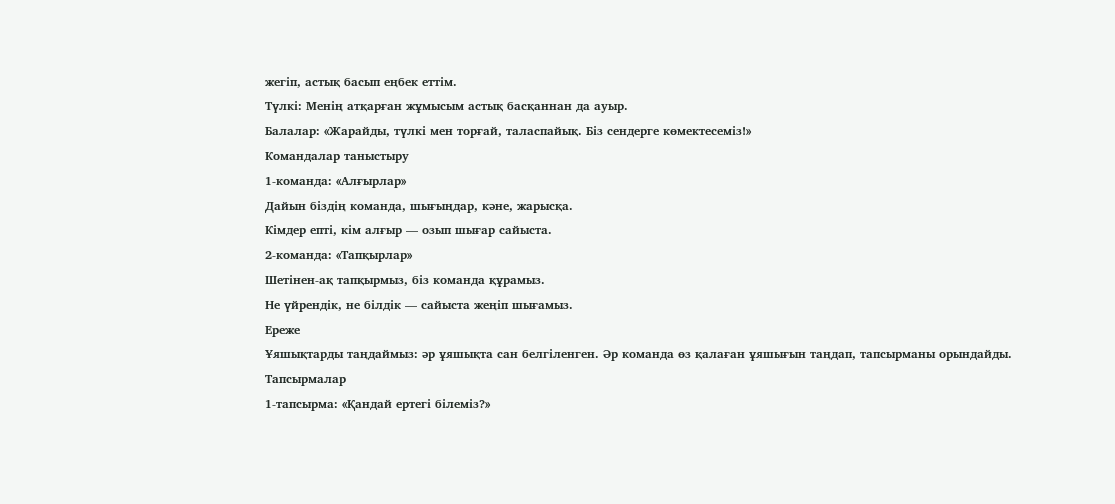жегіп, астық басып еңбек еттім.
Түлкі: Менің атқарған жұмысым астық басқаннан да ауыр.
Балалар: «Жарайды, түлкі мен торғай, таласпайық. Біз сендерге көмектесеміз!»
Командалар таныстыру
1-команда: «Алғырлар»
Дайын біздің команда, шығыңдар, кәне, жарысқа.
Кімдер епті, кім алғыр — озып шығар сайыста.
2-команда: «Тапқырлар»
Шетінен-ақ тапқырмыз, біз команда құрамыз.
Не үйрендік, не білдік — сайыста жеңіп шығамыз.
Ереже
Ұяшықтарды таңдаймыз: әр ұяшықта сан белгіленген. Әр команда өз қалаған ұяшығын таңдап, тапсырманы орындайды.
Тапсырмалар
1-тапсырма: «Қандай ертегі білеміз?»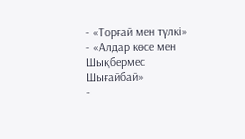- «Торғай мен түлкі»
- «Алдар көсе мен Шықбермес Шығайбай»
-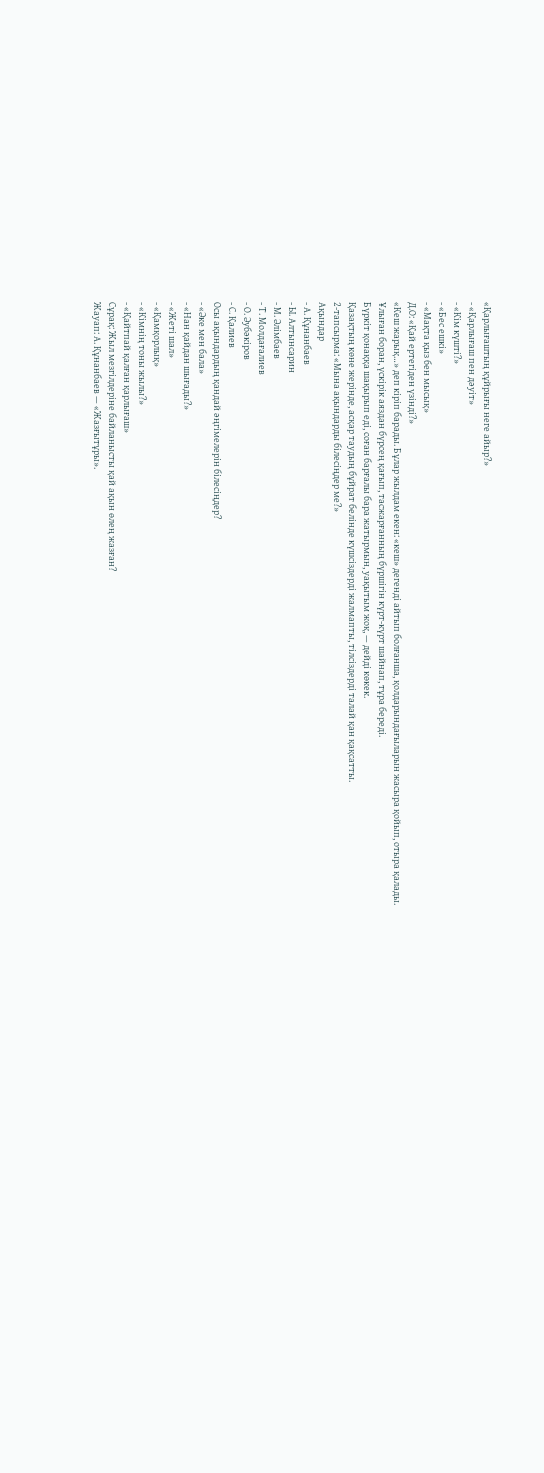«Қарлығаштың құйрығы неге айыр?»
- «Қарлығаш пен дәуіт»
- «Кім күшті?»
- «Бес ешкі»
- «Мақта қыз бен мысық»
Д.О: «Қай ертегіден үзінді?»
«Кеш жарық…» деп кіріп барады. Бұлар жылдам екен: «кеш» дегенді айтып болғанша, қолдарындағыларын жасыра қойып, отыра қалады.
Ұлыған боран, үскірік аяздан бүрсең қағып, тасжарғанның бүршігін күрт-күрт шайнап, тұра береді.
Бүркіт қонаққа шақырып еді, соған барғалы бара жатырмын, уақытым жоқ, — дейді көкек.
Қазақтың көне жерінде, асқар таудың бұйрат белінде күшсіздерді жалмапты, тілсіздерді талай қан қақсатты.
2-тапсырма: «Мына ақындарды білесіңдер ме?»
Ақындар
- А. Құнанбаев
- Ы. Алтынсарин
- М. Әлімбаев
- Т. Молдағалиев
- О. Әубәкіров
- С. Қалиев
Осы ақындардың қандай әңгімелерін білесіңдер?
- «Әке мен бала»
- «Нан қайдан шығады?»
- «Жеті шал»
- «Қамқорлық»
- «Кімнің тоны жылы?»
- «Қайтпай қалған қарлығаш»
Сұрақ: Жыл мезгілдеріне байланысты қай ақын өлең жазған?
Жауап: А. Құнанбаев — «Жазғытұры».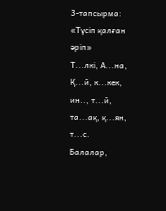3-тапсырма: «Түсіп қалған әріп»
Т...лкі, А...на, Қ...й, к...кек, ин.., т...й, та...ақ, қ...ян, т...с.
Балалар,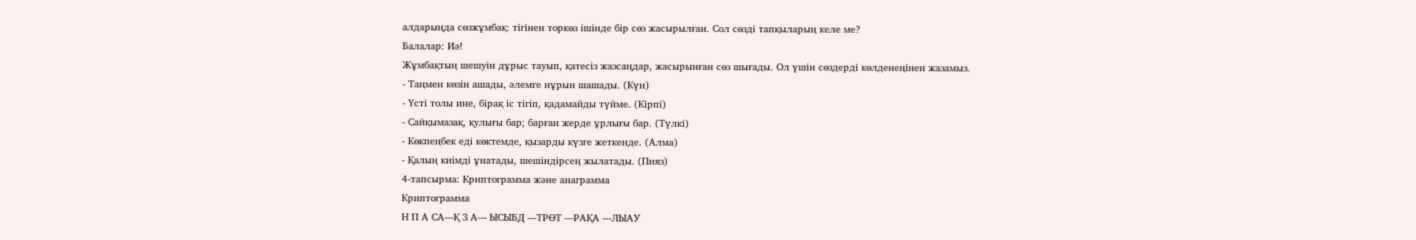алдарыңда сөзжұмбақ: тігінен торкөз ішінде бір сөз жасырылған. Сол сөзді тапқыларың келе ме?
Балалар: Иә!
Жұмбақтың шешуін дұрыс тауып, қатесіз жазсаңдар, жасырынған сөз шығады. Ол үшін сөздерді көлденеңінен жазамыз.
- Таңмен көзін ашады, әлемге нұрын шашады. (Күн)
- Үсті толы ине, бірақ іс тігіп, қадамайды түйме. (Кірпі)
- Сайқымазақ, қулығы бар; барған жерде ұрлығы бар. (Түлкі)
- Көкпеңбек еді көктемде, қызарды күзге жеткенде. (Алма)
- Қалың киімді ұнатады, шешіндірсең жылатады. (Пияз)
4-тапсырма: Криптограмма және анаграмма
Криптограмма
Н П А СА---Қ З А--- ЫСЫБД ---ТРӨТ ---РАҚА ---ЛЫАУ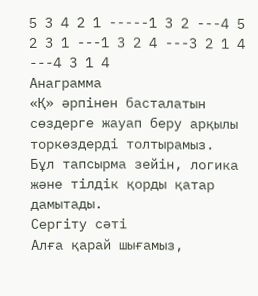5 3 4 2 1 -----1 3 2 ---4 5 2 3 1 ---1 3 2 4 ---3 2 1 4 ---4 3 1 4
Анаграмма
«Қ» әрпінен басталатын сөздерге жауап беру арқылы торкөздерді толтырамыз.
Бұл тапсырма зейін, логика және тілдік қорды қатар дамытады.
Сергіту сәті
Алға қарай шығамыз,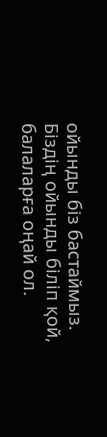ойынды біз бастаймыз.
Біздің ойынды біліп қой, балаларға оңай ол.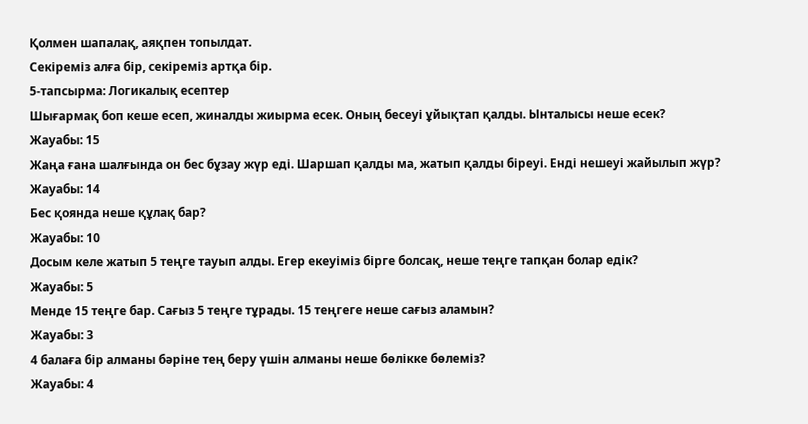Қолмен шапалақ, аяқпен топылдат.
Секіреміз алға бір, секіреміз артқа бір.
5-тапсырма: Логикалық есептер
Шығармақ боп кеше есеп, жиналды жиырма есек. Оның бесеуі ұйықтап қалды. Ынталысы неше есек?
Жауабы: 15
Жаңа ғана шалғында он бес бұзау жүр еді. Шаршап қалды ма, жатып қалды біреуі. Енді нешеуі жайылып жүр?
Жауабы: 14
Бес қоянда неше құлақ бар?
Жауабы: 10
Досым келе жатып 5 теңге тауып алды. Егер екеуіміз бірге болсақ, неше теңге тапқан болар едік?
Жауабы: 5
Менде 15 теңге бар. Сағыз 5 теңге тұрады. 15 теңгеге неше сағыз аламын?
Жауабы: 3
4 балаға бір алманы бәріне тең беру үшін алманы неше бөлікке бөлеміз?
Жауабы: 4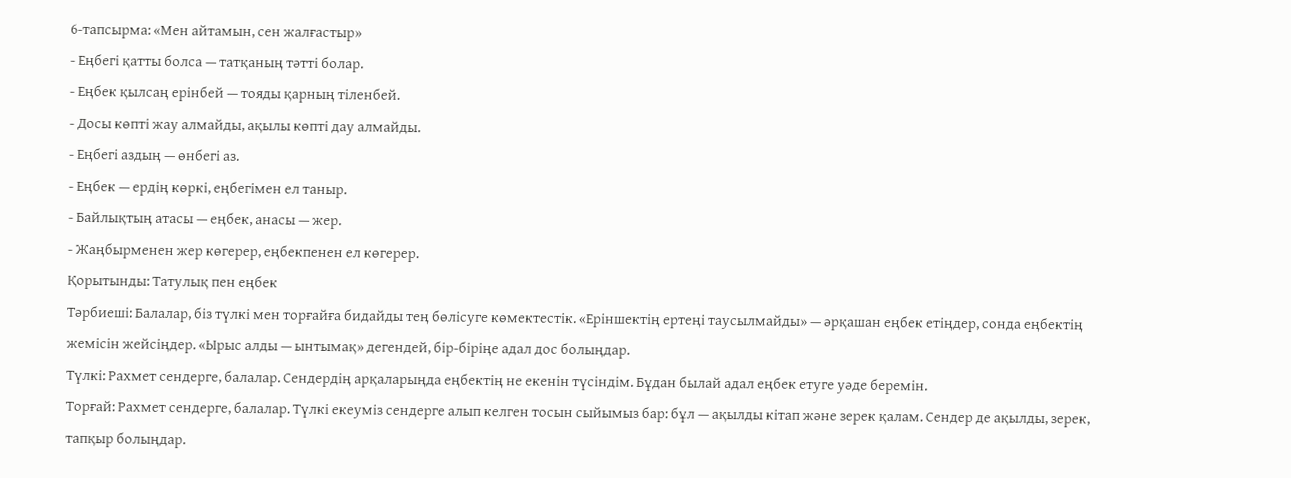6-тапсырма: «Мен айтамын, сен жалғастыр»
- Еңбегі қатты болса — татқаның тәтті болар.
- Еңбек қылсаң ерінбей — тояды қарның тіленбей.
- Досы көпті жау алмайды, ақылы көпті дау алмайды.
- Еңбегі аздың — өнбегі аз.
- Еңбек — ердің көркі, еңбегімен ел таныр.
- Байлықтың атасы — еңбек, анасы — жер.
- Жаңбырменен жер көгерер, еңбекпенен ел көгерер.
Қорытынды: Татулық пен еңбек
Тәрбиеші: Балалар, біз түлкі мен торғайға бидайды тең бөлісуге көмектестік. «Еріншектің ертеңі таусылмайды» — әрқашан еңбек етіңдер, сонда еңбектің жемісін жейсіңдер. «Ырыс алды — ынтымақ» дегендей, бір-біріңе адал дос болыңдар.
Түлкі: Рахмет сендерге, балалар. Сендердің арқаларыңда еңбектің не екенін түсіндім. Бұдан былай адал еңбек етуге уәде беремін.
Торғай: Рахмет сендерге, балалар. Түлкі екеуміз сендерге алып келген тосын сыйымыз бар: бұл — ақылды кітап және зерек қалам. Сендер де ақылды, зерек, тапқыр болыңдар.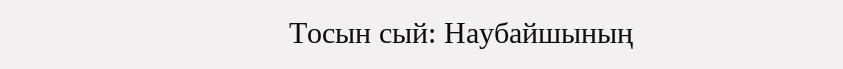Тосын сый: Наубайшының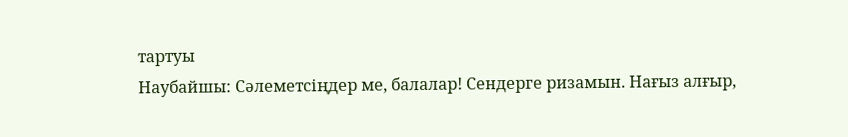тартуы
Наубайшы: Сәлеметсіңдер ме, балалар! Сендерге ризамын. Нағыз алғыр,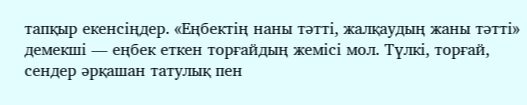тапқыр екенсіңдер. «Еңбектің наны тәтті, жалқаудың жаны тәтті» демекші — еңбек еткен торғайдың жемісі мол. Түлкі, торғай, сендер әрқашан татулық пен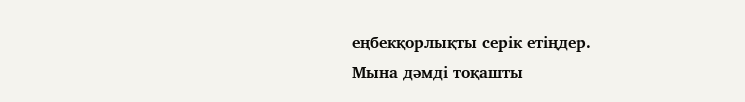еңбекқорлықты серік етіңдер.
Мына дәмді тоқашты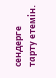сендерге тарту етемін.